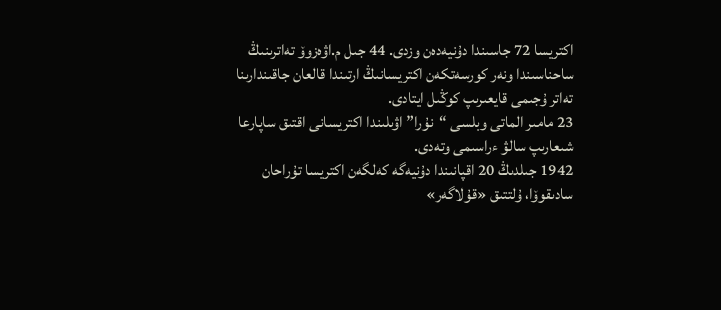اكتريسا 72 جاسىندا دۇنيەدەن وزدى. 44 جىل م.اۋەزوۆ تەاترىنىڭ ساحناسىندا ونەر كورسەتكەن اكتريسانىڭ ارتىندا قالعان جاقىندارىنا تەاتر ۇجىمى قايعىرىپ كوڭىل ايتادى.
23 مامىر الماتى وبلسى “نۇرا” اۋىلىندا اكتريسانى اقتىق ساپارعا شىعارىپ سالۋ ءراسىمى وتەدى.
1942 جىلدىڭ 20 اقپانىندا دۇنيەگە كەلگەن اكتريسا تۇراحان سادىقوۆا، ۇلتتىق «قۇلاگەر»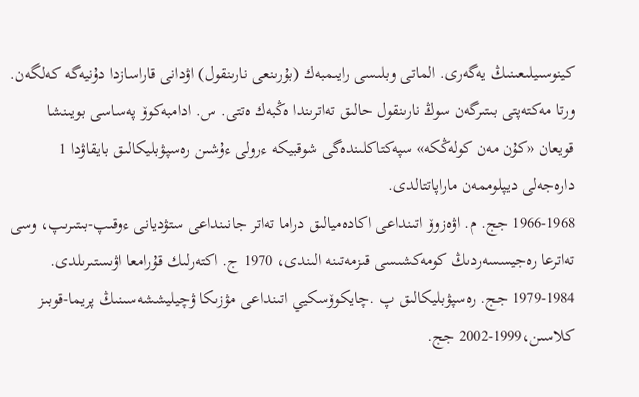كينوسىيلىعىنىڭ يەگەرى. الماتى وبلىسى رايىمبەك (بۇرىنعى نارىنقول) اۋدانى قاراسازدا دۇنيەگە كەلگەن.
ورتا مەكتەپتى بىتىرگەن سوڭ نارىنقول حالىق تەاترىندا ەڭبەك ەتتى. س. ادامبەكوۆ پەساسى بويىنشا قويعان «كۇن مەن كولەڭكە» سپەكتاكلىندەگى شوقبيكە ءرولى ءۇشىن رەسپۋبليكالىق بايقاۋدا 1 دارەجەلى ديپلوممەن ماراپاتتالدى.
1966-1968 جج. م. اۋەزوۆ اتىنداعى اكادەميالىق دراما تەاتر جانىنداعى ستۋديانى ءوقىپ-بىتىرىپ، وسى تەاترعا رەجيسسەردىڭ كومەكشىسى قىزمەتىنە الىندى، 1970 ج. اكتەرلىك قۇرامعا اۋىستىرىلدى.
1979-1984 جج. رەسپۋبليكالىق پ .چايكوۆسكيي اتىنداعى مۋزىكا ۋچيليششەسىنىڭ پريما-قوبىز كلاسىن،1999-2002 جج.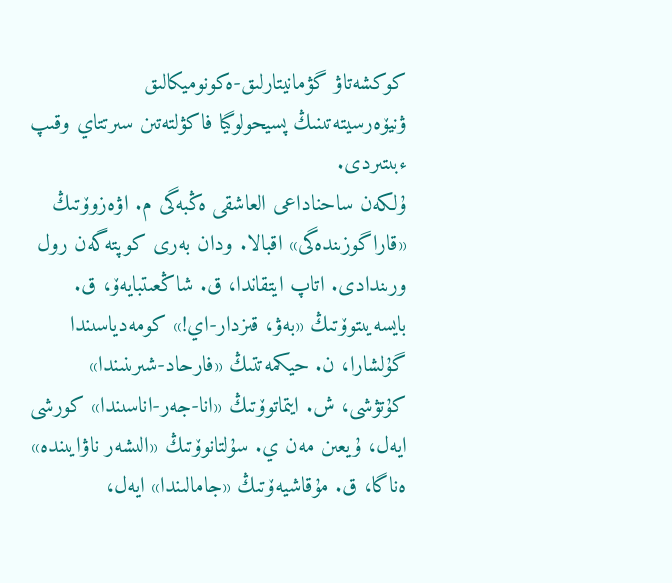كوكشەتاۋ گۋمانيتارلىق-ەكونوميكالىق ۋنيۆەرسيتەتىنىڭ پسيحولوگيا فاكۋلتەتىن سىرتتاي وقىپ ءبىتىردى.
ۇلكەن ساحناداعى العاشقى ەڭبەگى م. اۋەزوۆتىڭ «قاراگوزىندەگى» اقبالا. ودان بەرى كوپتەگەن رول ورىندادى. اتاپ ايتقاندا، ق. شاڭعىتبايەۆ، ق. بايسەيىتوۆتىڭ «بەۋ، قىزدار-اي!» كومەدياسىندا گۇلشارا، ن. حيكمەتتىڭ «فارحاد-شىرىنىندا» كۇتۋشى، ش. ايتماتوۆتىڭ «انا-جەر-اناسىندا» كورشى ايەل، ۇيعىن مەن ي. سۇلتانوۆتىڭ «الىشەر ناۋايىندە» ەناگا، ق. مۇقاشيەۆتىڭ «جامالىندا» ايەل،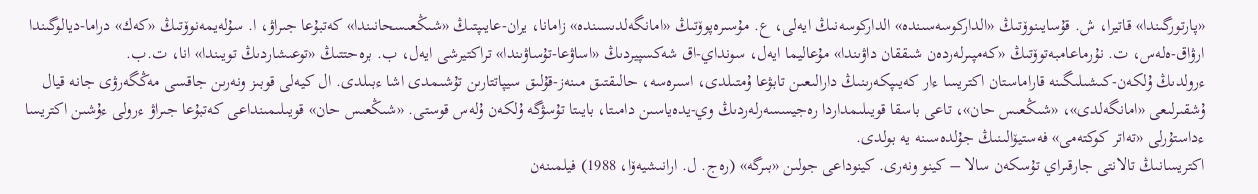«پارتورگىندا» قاتيرا، ش. قۇسايىنوۆتىڭ «الداركوسەسىندە» الداركوسەنىڭ ايەلى، ع. مۇسىرەپوۆتىڭ «امانگەلدىسىندە» زامانا، يران-عايىپتىڭ «شىڭعىسحانىندا» كەتبۇعا جىراۋ، ا. سۇلەيمەنوۆتىڭ «كەك» دراما-ديالوگىندا ارۋاق-ەلەس، ت. نۇرماعامبەتوۆتىڭ «كەمپىرلەردەن شىققان داۋىندا» مۇعاليما ايەل، سونداي-اق شەكسپيردىڭ «اساۋعا-تۇساۋىندا» تراكتيرشى ايەل، ب. برەحتتىڭ «توعىشاردىڭ تويىندا» انا، ت.ب.
ءرولدىڭ ۇلكەن-كىشىلىگىنە قاراماستان اكتريسا ءار كەيىپكەرىنىڭ دارالىعىن تابۋعا ۇمتىلدى، اسىرەسە، حالىقتىق مىنەز-قۇلىق سيپاتتارىن تۇشىمدى اشا ءبىلدى. ال كيەلى قوبىز ونەرىن جاقسى مەڭگەرۋى جانە قيال ۇشقىرلىعى «امانگەلدى»، «شىڭعىس حان»، تاعى باسقا قويىلىمداردا رەجيسسەرلەردىڭ وي-يدەياسىن دامىتا، بايىتا تۇسۋگە ۇلكەن ۇلەس قوستى. «شىڭعىس حان» قويىلىمىنداعى كەتبۇعا جىراۋ ءرولى ءۇشىن اكتريسا ءداستۇرلى «تەاتر كوكتەمى» فەستيۆالىنىڭ جۇلدەسىنە يە بولدى.
اكتريسانىڭ تالانتى جارقىراي تۇسكەن سالا – كينو ونەرى. كينوداعى جولىن «بىرگە» (رەج. ل. ارانىشيەۆا، 1988) فيلمىنەن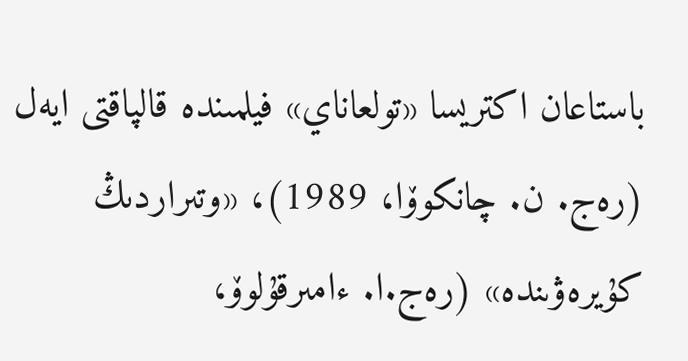باستاعان اكتريسا «تولعاناي» فيلمىندە قالپاقتى ايەل (رەج. ن. چانكوۆا، 1989)، «وتىراردىڭ كۇيرەۋىندە» (رەج.ا. ءامىرقۇلوۆ،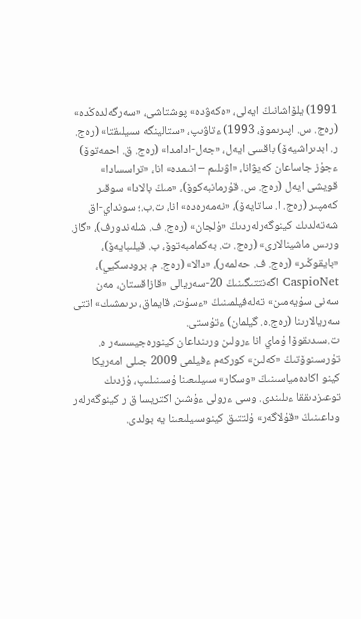1991) يلۆاشانىڭ ايەلى، «ەكەۋدە» پوشتاشى، «سەرگەلدەڭدە» (رەج. س. اپىرىموۆ، 1993) ءتاۋىپ، «ستالينگە سىيلىقتا» (رەج. ر. ابدىراشيەۆ) باقسى ايەل، «جەل-ادامدا» (رەج. ق. احمەتوۆ) ءجۇز جاساعان كەيۋانا، «اۋىلىم – انىمدە» انا، «تراسسادا» قويشى ايەل (رەج. س. قۇرمانبەكوۆ)، «مىڭ بالادا» سوقىر كەمپىر (رەج. ا. ساتايەۆ)، «نەمەرەدە» انا، ت.ب.؛ سونداي-اق شەتەلدىك كينوگەرلەردىڭ «ۇلجان» (رەج. ف. شلەندورف)، «گاز. ورىس ماشينالارى» (رەج. ت. بەكمامبەتوۆ، ب. قيلىبايەۆ)، «بايقوڭىر» (رەج. ف. حەلمەر)، «دالا» (رەج. م. برودسكيي)، CaspioNet اگەنتتىگىنىڭ 20-سەريالى «قازاقستان، مەن سەنى سۇيەمىن» تەلەفيلمىنىڭ «ءسۇت، قايماق، ىرىمشىك» اتتى سەريالارىنا (رەج.ە. گيلمان) ءتۇستى.
ت.سىدىقوۆا ۇماي انا ءرولىن ورىنداعان كينورەجيسسەر ە. تۇرسىنوۆتىڭ «كەلىن» كوركەم ءفيلمى 2009 جىلى امەريكا كينو اكادەمياسىنىڭ «وسكار» سىيلىعىنا ۇسىنىلىپ، ۇزدىك توعىزدىققا ءىلىندى. وسى ءرولى ءۇشىن اكتريسا ق ر كينوگەرلەر وداعىنىڭ «قۇلاگەر» ۇلتتىق كينوسىيلىعىنا يە بولدى.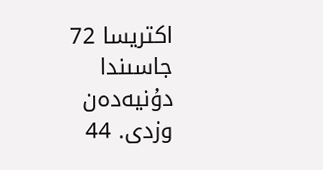اكتريسا 72 جاسىندا دۇنيەدەن وزدى. 44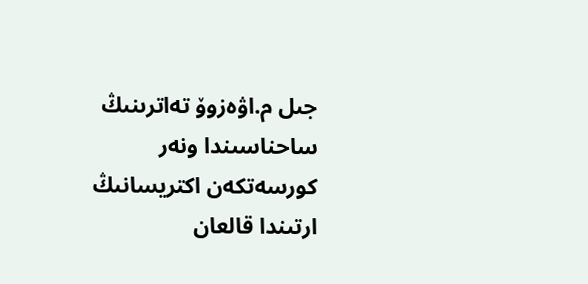جىل م.اۋەزوۆ تەاترىنىڭ ساحناسىندا ونەر كورسەتكەن اكتريسانىڭ ارتىندا قالعان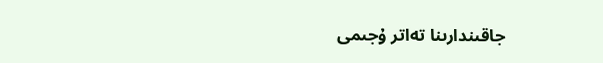جاقىندارىنا تەاتر ۇجىمى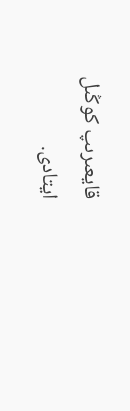قايعىرىپ كوڭىل ايتادى.